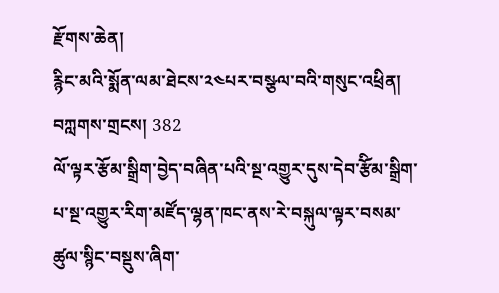རྫོགས་ཆེན།
རྙིང་མའི་སྨོན་ལམ་ཐེངས་༢༤པར་བསྩལ་བའི་གསུང་འཕྲིན།
བཀླགས་གྲངས། 382
ལོ་ལྟར་རྩོམ་སྒྲིག་བྱེད་བཞིན་པའི་སྔ་འགྱུར་དུས་དེབ་རྩོིམ་སྒྲིག་པ་སྔ་འགྱུར་རིག་མཛོད་ལྷན་ཁང་ནས་རེ་བསྐུལ་ལྟར་བསམ་ཚུལ་སྙིང་བསྡུས་ཞིག་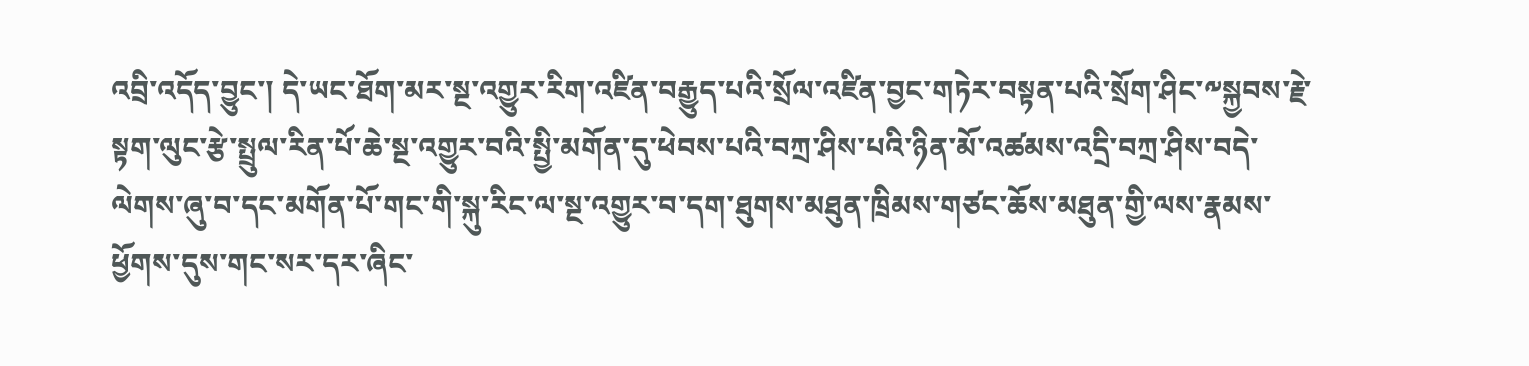འབྲི་འདོད་བྱུང་། དེ་ཡང་ཐོག་མར་སྔ་འགྱུར་རིག་འཛིན་བརྒྱུད་པའི་སྲོལ་འཛིན་བྱང་གཏེར་བསྟན་པའི་སྲོག་ཤིང་༸སྐྱབས་རྗེ་སྟག་ལུང་རྩེ་སྤྲུལ་རིན་པོ་ཆེ་སྔ་འགྱུར་བའི་སྤྱི་མགོན་དུ་ཕེབས་པའི་བཀྲ་ཤིས་པའི་ཉིན་མོ་འཚམས་འདྲི་བཀྲ་ཤིས་བདེ་ལེགས་ཞུ་བ་དང་མགོན་པོ་གང་གི་སྐུ་རིང་ལ་སྔ་འགྱུར་བ་དག་ཐུགས་མཐུན་ཁྲིམས་གཙང་ཆོས་མཐུན་གྱི་ལས་རྣམས་ཕྱོགས་དུས་གང་སར་དར་ཞིང་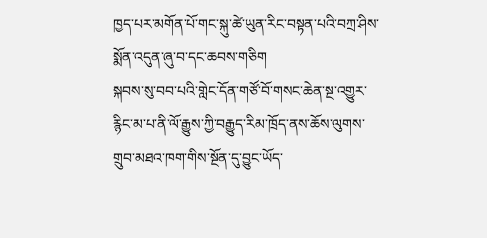ཁྱད་པར་མགོན་པོ་གང་སྐུ་ཚེ་ཡུན་རིང་བསྟན་པའི་བཀྲ་ཤིས་སྨོན་འདུན་ཞུ་བ་དང་ཆབས་གཅིག
སྐབས་སུ་བབ་པའི་གླེང་དོན་གཙོ་བོ་གསང་ཆེན་སྔ་འགྱུར་རྙིང་མ་པ་ནི་ལོ་རྒྱུས་ཀྱི་བརྒྱུད་རིམ་ཁྲོད་ནས་ཆོས་ལུགས་གྲུབ་མཐའ་ཁག་གིས་སྔོན་དུ་བྱུང་ཡོད་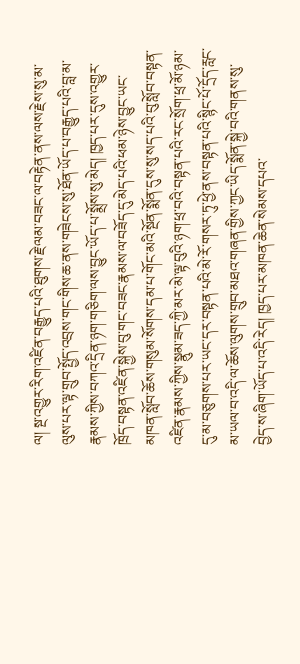ལ། སྔ་འགྱུར་རིག་འཛིན་བརྒྱུད་པའི་ཐུགས་རྗེ་ལམ་བཟང་ལ་བརྟེན་ནས་ལས་རྗེས་སུ་མ་ལུས་པར་ལྟ་གྲུབ་སྤྱོད་འབྲས་གང་གིས་ཆ་ནས་གཟེངས་སུ་ཐོན་ཡོད་པ་བརྒྱུད་པའི་བླ་མ་རྣམས་ཀྱིས་བཀའ་དྲིན་ཉག་གཅིག་ལས་བྱུང་ཡོད་པ་སྨྲོས་སུ་མེད། ཁྱད་པར་དུས་འགྱུར་ཁྲོད་བསྟན་འཛིན་སྐྱེས་བུ་གང་བཟང་རྣམས་ལ་བཟོད་དུ་མེད་པའི་ཕམ་ཉེས་བྱུང་ཡང་མཁན་སློབ་ཆོས་གསུམ་སོགས་དམ་པ་གོང་མའི་སྔོན་སྨོན་དུས་སུ་སད་པའི་བུ་སློབ་བསྟན་འཛིན་རྣམས་ཀྱིས་སྣུམ་ཟད་ཀྱི་མར་མེ་ལྟ་བུའི་ཉག་ཕྲ་བའི་བསྟན་པའི་རང་སྲོག་ཕྲ་མོ་ཉམ་དུ་མ་བཅུགས་པར་ཡང་དར་བསྟན་པའི་མེ་རོ་གསར་ཏུ་ཕྱེ་ནས་བསྟན་པའི་སྙིང་པོ་དྲོད་རླང་མ་ཡལ་བ་འདི་ལ་ཆོས་ལུགས་གྲུབ་མཐའ་གཞན་གྱིས་ཀྱང་ཡིད་སྨོན་སྐྱེ་བའི་གནས་སུ་བྱེད་ས་ཞིག་ཡོད་པ་འདི་རེད། ཁྱད་པར་མཁན་ཆེན་སེམས་དཔའ་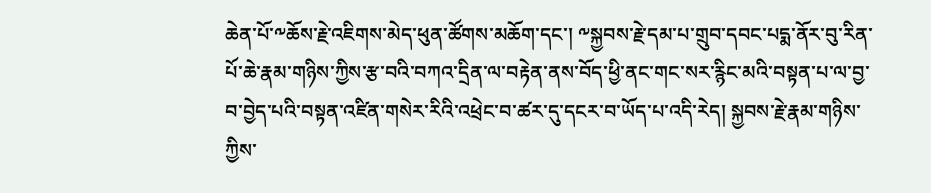ཆེན་པོ་༸ཆོས་རྗེ་འཇིགས་མེད་ཕུན་ཚོགས་མཆོག་དང་། ༸སྐྱབས་རྗེ་དམ་པ་གྲུབ་དབང་པདྨ་ནོར་བུ་རིན་པོ་ཆེ་རྣམ་གཉིས་ཀྱིས་རྩ་བའི་བཀའ་དྲིན་ལ་བརྟེན་ནས་བོད་ཕྱི་ནང་གང་སར་རྙིང་མའི་བསྟན་པ་ལ་བྱ་བ་བྱེད་པའི་བསྟན་འཛིན་གསེར་རིའི་འཕྲེང་བ་ཚར་དུ་དངར་བ་ཡོད་པ་འདི་རེད། སྐྱབས་རྗེ་རྣམ་གཉིས་ཀྱིས་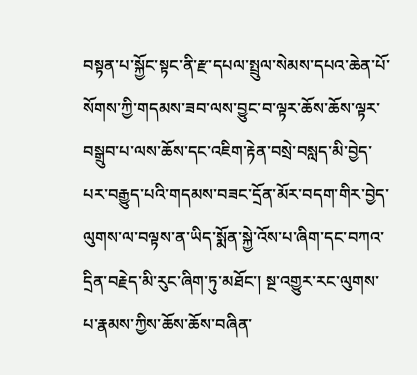བསྟན་པ་སྐྱོང་སྟང་ནི་རྫ་དཔལ་སྤྲུལ་སེམས་དཔའ་ཆེན་པོ་སོགས་ཀྱི་གདམས་ཟབ་ལས་བྱུང་བ་ལྟར་ཆོས་ཆོས་ལྟར་བསྒྲུབ་པ་ལས་ཆོས་དང་འཇིག་རྟེན་བསྲེ་བསླད་མི་བྱེད་པར་བརྒྱུད་པའི་གདམས་བཟང་དྲོན་མོར་བདག་གིར་བྱེད་ལུགས་ལ་བལྟས་ན་ཡིད་སྨོན་སྐྱེ་འོས་པ་ཞིག་དང་བཀའ་དྲིན་བརྗེད་མི་རུང་ཞིག་ཏུ་མཐོང་། སྔ་འགྱུར་རང་ལུགས་པ་རྣམས་ཀྱིས་ཆོས་ཆོས་བཞིན་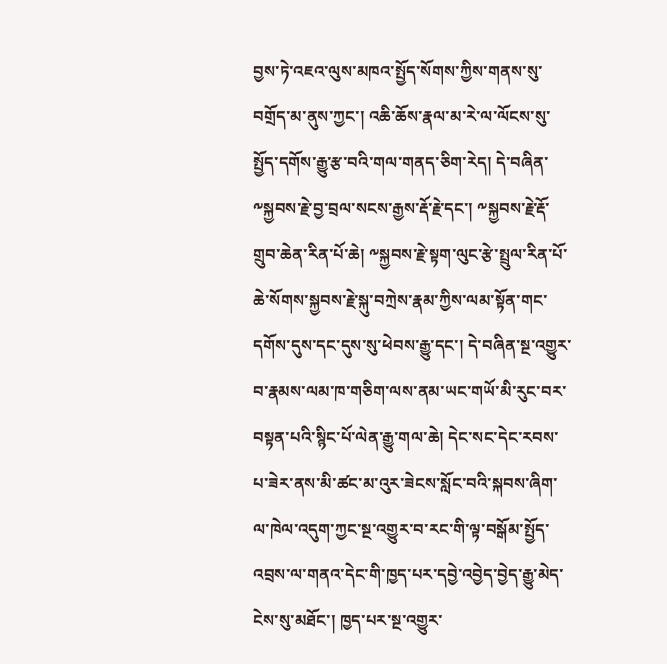བྱས་ཏེ་འཇའ་ལུས་མཁའ་སྤྱོད་སོགས་ཀྱིས་གནས་སུ་བགྲོད་མ་ནུས་ཀྱང་། འཆི་ཆོས་རྣལ་མ་རེ་ལ་ལོངས་སུ་སྤྱོད་དགོས་རྒྱུ་རྩ་བའི་གལ་གནད་ཅིག་རེད། དེ་བཞིན་༸སྐྱབས་རྗེ་བྱ་བྲལ་སངས་རྒྱས་རྡོ་རྗེ་དང་། ༸སྐྱབས་རྗེ་རྡོ་གྲུབ་ཆེན་རིན་པོ་ཆེ། ༸སྐྱབས་རྗེ་སྟག་ལུང་རྩེ་སྤྲུལ་རིན་པོ་ཆེ་སོགས་སྐྱབས་རྗེ་སྐུ་བཀྲེས་རྣམ་ཀྱིས་ལམ་སྟོན་གང་དགོས་དུས་དང་དུས་སུ་ཕེབས་རྒྱུ་དང་། དེ་བཞིན་སྔ་འགྱུར་བ་རྣམས་ལམ་ཁ་གཅིག་ལས་ནམ་ཡང་གཡོ་མི་རུང་བར་བསྟན་པའི་སྙིང་པོ་ལེན་རྒྱུ་གལ་ཆེ། དེང་སང་དེང་རབས་པ་ཟེར་ནས་མི་ཚང་མ་འུར་ཟེངས་སློང་བའི་སྐབས་ཞིག་ལ་ཁེལ་འདུག་ཀྱང་སྔ་འགྱུར་བ་རང་གི་ལྟ་བསྒོམ་སྤྱོད་འབྲས་ལ་གནའ་དེང་གི་ཁྱད་པར་དབྱེ་འབྱེད་བྱེད་རྒྱུ་མེད་ངེས་སུ་མཐོང་། ཁྱད་པར་སྔ་འགྱུར་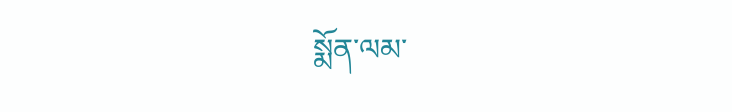སྨོན་ལམ་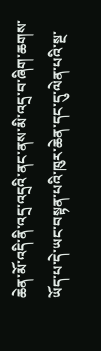ཆེན་མོ་འདི་ནི་འདྲ་འདྲའི་ནང་ནས་མི་འདྲ་བ་ཞིག་ཆགས་ཡོད་པ་དེ་ཡང་བསྟན་པའི་ཁུར་ཆེན་དང་དུ་ལེན་པའི་སྔ་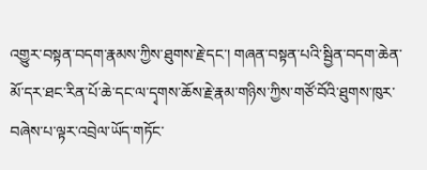འགྱུར་བསྟན་བདག་རྣམས་ཀྱིས་ཐུགས་རྗེ་དང་། གཞན་བསྟན་པའི་སྦྱིན་བདག་ཆེན་མོ་དར་ཐང་རིན་པོ་ཆེ་དང་ལ་དྭགས་ཆོས་རྗེ་རྣམ་གཉིས་ཀྱིས་གཙོ་བོའི་ཐུགས་ཁུར་བཞེས་པ་ལྟར་འབྲེལ་ཡོད་གཏོང་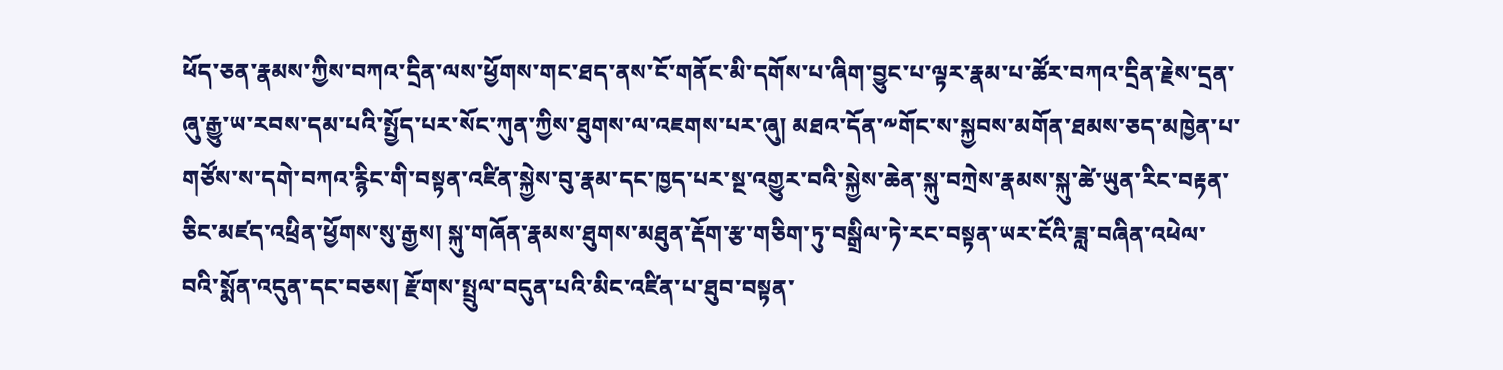ཕོད་ཅན་རྣམས་ཀྱིས་བཀའ་དྲིན་ལས་ཕྱོགས་གང་ཐད་ནས་ངོ་གནོང་མི་དགོས་པ་ཞིག་བྱུང་པ་ལྟར་རྣམ་པ་ཚོར་བཀའ་དྲིན་རྗེས་དྲན་ཞུ་རྒྱུ་ཡ་རབས་དམ་པའི་སྤྱོད་པར་སོང་ཀུན་ཀྱིས་ཐུགས་ལ་འཇགས་པར་ཞུ། མཐའ་དོན་༸གོང་ས་སྐྱབས་མགོན་ཐམས་ཅད་མཁྱེན་པ་གཙོས་ས་དགེ་བཀའ་རྙིང་གི་བསྟན་འཛིན་སྐྱེས་བུ་རྣམ་དང་ཁྱད་པར་སྔ་འགྱུར་བའི་སྐྱེས་ཆེན་སྐུ་བཀྲེས་རྣམས་སྐུ་ཚེ་ཡུན་རིང་བརྟན་ཅིང་མཛད་འཕྲིན་ཕྱོགས་སུ་རྒྱས། སྐུ་གཞོན་རྣམས་ཐུགས་མཐུན་རྡོག་རྩ་གཅིག་ཏུ་བསྒྲིལ་ཏེ་རང་བསྟན་ཡར་ངོའི་ཟླ་བཞིན་འཕེལ་བའི་སྨོན་འདུན་དང་བཅས། རྫོགས་སྤྲུལ་བདུན་པའི་མིང་འཛིན་པ་ཐུབ་བསྟན་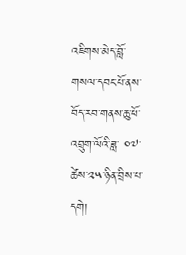འཇིགས་མེད་བློ་གསལ་དབང་པོ་ནས་བོད་རབ་གནས་ཆུ་ཕོ་འབྲུག་ལོའི་ཟླ་ ༠༧་ཚེས་༢༥་ཉིན་བྲིས་པ་དགེ།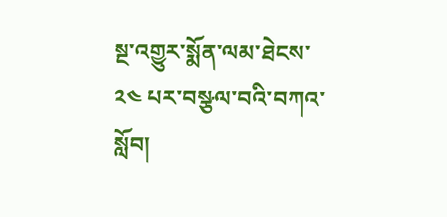སྔ་འགྱུར་སྨོན་ལམ་ཐེངས་༢༤ པར་བསྩལ་བའི་བཀའ་སློབ།